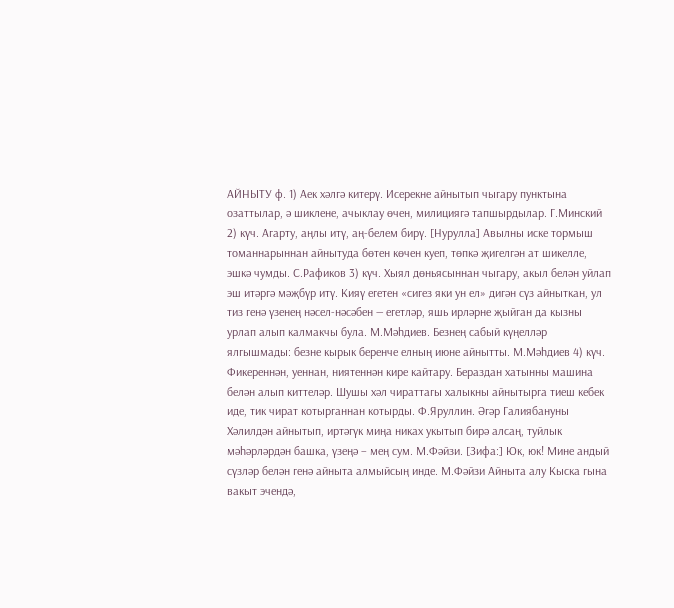АЙНЫТУ ф. 1) Аек хәлгә китерү. Исерекне айнытып чыгару пунктына озаттылар, ә шиклене, ачыклау өчен, милициягә тапшырдылар. Г.Минский 2) күч. Агарту, аңлы итү, аң-белем бирү. [Нурулла] Авылны иске тормыш томаннарыннан айнытуда бөтен көчен куеп, төпкә җигелгән ат шикелле, эшкә чумды. С.Рафиков 3) күч. Хыял дөньясыннан чыгару, акыл белән уйлап эш итәргә мәҗбүр итү. Кияү егетен «сигез яки ун ел» дигән сүз айныткан, ул тиз генә үзенең нәсел-нәсәбен — егетләр, яшь ирләрне җыйган да кызны урлап алып калмакчы була. М.Мәһдиев. Безнең сабый күңелләр ялгышмады: безне кырык беренче елның июне айнытты. М.Мәһдиев 4) күч. Фикереннән, уеннан, ниятеннән кире кайтару. Бераздан хатынны машина белән алып киттеләр. Шушы хәл чираттагы халыкны айнытырга тиеш кебек иде, тик чират котырганнан котырды. Ф.Яруллин. Әгәр Галиябануны Хәлилдән айнытып, иртәгүк миңа никах укытып бирә алсаң, туйлык мәһәрләрдән башка, үзеңә – мең сум. М.Фәйзи. [Зифа:] Юк, юк! Мине андый сүзләр белән генә айныта алмыйсың инде. М.Фәйзи Айныта алу Кыска гына вакыт эчендә,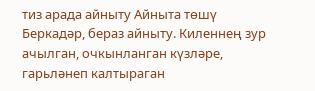тиз арада айныту Айныта төшү Беркадәр, бераз айныту. Киленнең зур ачылган, очкынланган күзләре, гарьләнеп калтыраган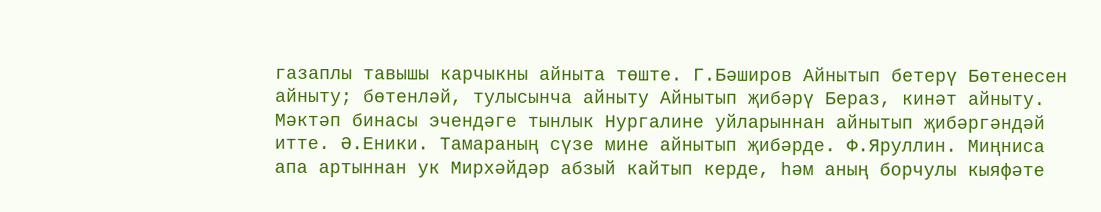газаплы тавышы карчыкны айныта төште. Г.Бәширов Айнытып бетерү Бөтенесен айныту; бөтенләй, тулысынча айныту Айнытып җибәрү Бераз, кинәт айныту. Мәктәп бинасы эчендәге тынлык Нургалине уйларыннан айнытып җибәргәндәй итте. Ә.Еники. Тамараның сүзе мине айнытып җибәрде. Ф.Яруллин. Миңниса апа артыннан ук Мирхәйдәр абзый кайтып керде, һәм аның борчулы кыяфәте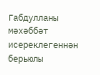Габдулланы мәхәббәт исереклегеннән берьюлы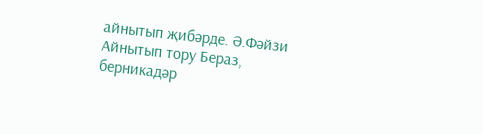айнытып җибәрде. Ә.Фәйзи Айнытып тору Бераз, берникадәр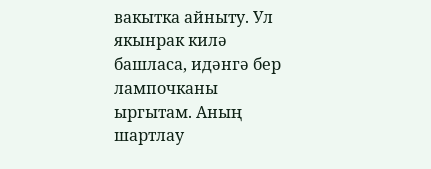вакытка айныту. Ул якынрак килә башласа, идәнгә бер лампочканы ыргытам. Аның шартлау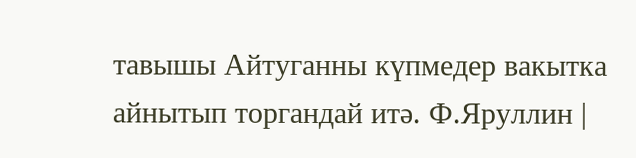тавышы Айтуганны күпмедер вакытка айнытып торгандай итә. Ф.Яруллин |